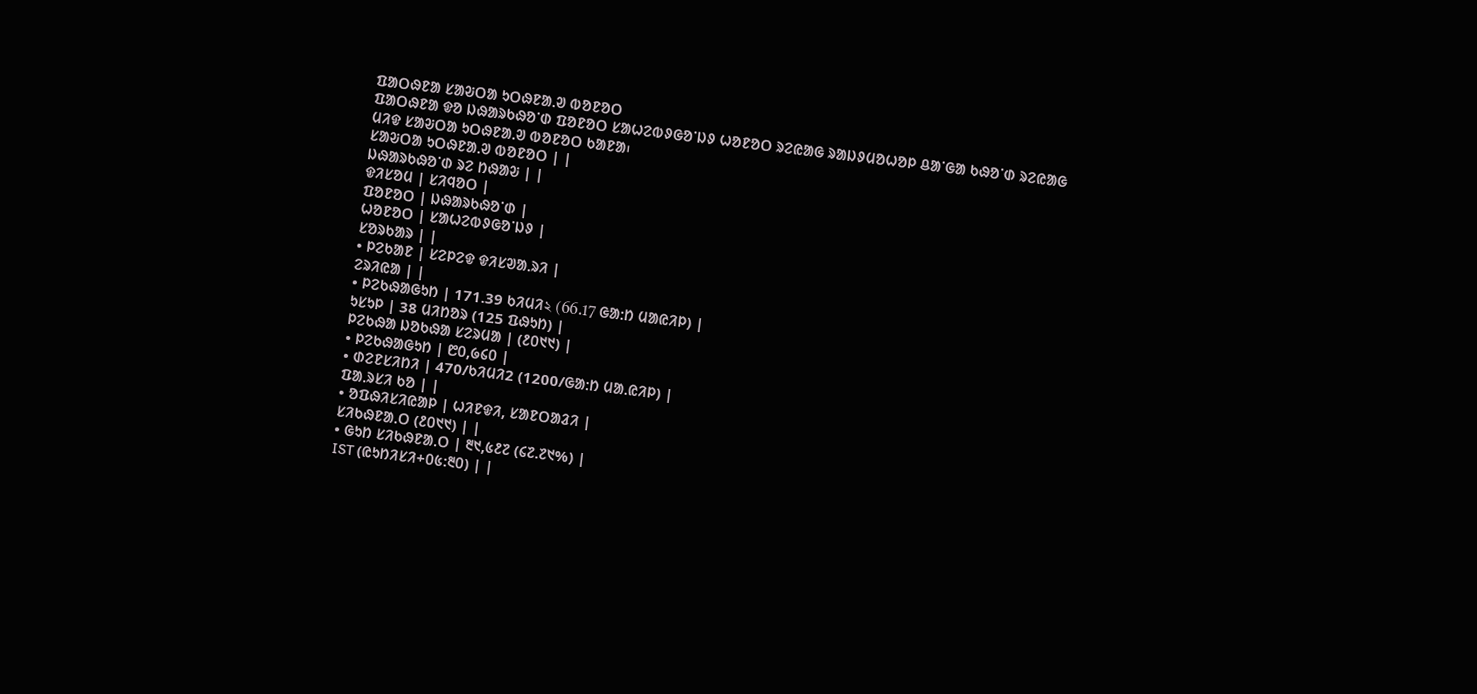ᱯᱟᱛᱷᱱᱟ ᱥᱟᱶᱛᱟ ᱩᱛᱷᱱᱟᱹᱣ ᱵᱚᱱᱚᱛ
ᱯᱟᱛᱷᱱᱟ ᱫᱚ ᱡᱷᱟᱨᱠᱷᱚᱸᱰ ᱯᱚᱱᱚᱛ ᱥᱟᱦᱮᱵᱽᱜᱚᱸᱡᱽ ᱦᱚᱱᱚᱛ ᱨᱮᱭᱟᱜ ᱨᱟᱡᱽᱢᱚᱦᱚᱞ ᱪᱟᱸᱜᱟ ᱠᱷᱚᱸᱰ ᱨᱮᱭᱟᱜ ᱢᱤᱫ ᱥᱟᱶᱛᱟ ᱩᱛᱷᱱᱟᱹᱣ ᱵᱚᱱᱚᱛ ᱠᱟᱱᱟ᱾
ᱥᱟᱶᱛᱟ ᱩᱛᱷᱱᱟᱹᱣ ᱵᱚᱱᱚᱛ | |
ᱡᱷᱟᱨᱠᱷᱚᱸᱰ ᱨᱮ ᱴᱷᱟᱶ | |
ᱫᱤᱥᱚᱢ | ᱥᱤᱧᱚᱛ |
ᱯᱚᱱᱚᱛ | ᱡᱷᱟᱨᱠᱷᱚᱸᱰ |
ᱦᱚᱱᱚᱛ | ᱥᱟᱦᱮᱵᱽᱜᱚᱸᱡᱽ |
ᱥᱚᱨᱠᱟᱨ | |
• ᱞᱮᱠᱟᱱ | ᱥᱮᱞᱮᱫ ᱫᱤᱥᱣᱟᱹᱨᱤ |
ᱮᱨᱤᱭᱟ | |
• ᱞᱮᱠᱷᱟᱜᱩᱴ | 171.39 ᱠᱤᱢᱤ২ (66.17 ᱜᱟᱺᱴ ᱢᱟᱭᱤᱞ) |
ᱩᱥᱩᱞ | 38 ᱢᱤᱴᱚᱨ (125 ᱯᱷᱩᱴ) |
ᱞᱮᱠᱷᱟ ᱡᱚᱠᱷᱟ ᱥᱮᱨᱢᱟ | (᱒᱐᱑᱑) |
• ᱞᱮᱠᱷᱟᱜᱩᱴ | ᱘᱐,᱙᱔᱐ |
• ᱰᱮᱱᱥᱤᱴᱤ | 470/ᱠᱤᱢᱤ2 (1200/ᱜᱟᱺᱴ ᱢᱟᱹᱭᱤᱞ) |
ᱯᱟᱹᱨᱥᱤ ᱠᱚ | |
• ᱚᱯᱷᱤᱥᱤᱭᱟᱞ | ᱦᱤᱱᱫᱤ, ᱥᱟᱱᱛᱟᱲᱤ |
ᱥᱤᱠᱷᱱᱟᱹᱛ (᱒᱐᱑᱑) | |
• ᱜᱩᱴ ᱥᱤᱠᱷᱱᱟᱹᱛ | ᱓᱑,᱕᱒᱗ (᱔᱗.᱗᱑%) |
IST (ᱭᱩᱴᱤᱥᱤ+᱐᱕:᱓᱐) | |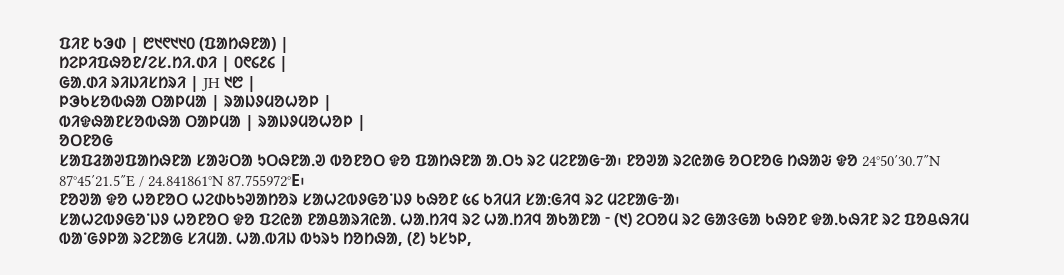ᱯᱤᱱ ᱠᱳᱰ | ᱘᱑᱖᱑᱑᱐ (ᱯᱟᱴᱷᱱᱟ) |
ᱴᱮᱞᱤᱯᱷᱚᱱ/ᱮᱥ.ᱴᱤ.ᱰᱤ | ᱐᱖᱔᱒᱔ |
ᱜᱟᱹᱰᱤ ᱨᱤᱡᱤᱥᱴᱨᱤ | JH ᱑᱘ |
ᱞᱳᱠᱥᱚᱵᱷᱟ ᱛᱟᱞᱢᱟ | ᱨᱟᱡᱽᱢᱚᱦᱚᱞ |
ᱵᱤᱫᱷᱟᱱᱥᱚᱵᱷᱟ ᱛᱟᱞᱢᱟ | ᱨᱟᱡᱽᱢᱚᱦᱚᱞ |
ᱚᱛᱱᱚᱜ
ᱥᱟᱯᱲᱟᱣᱯᱟᱴᱷᱱᱟ ᱥᱟᱶᱛᱟ ᱩᱛᱷᱱᱟᱹᱣ ᱵᱚᱱᱚᱛ ᱫᱚ ᱯᱟᱴᱷᱱᱟ ᱟᱹᱛᱩ ᱨᱮ ᱢᱮᱱᱟᱜᱼᱟ᱾ ᱱᱚᱣᱟ ᱨᱮᱭᱟᱜ ᱚᱛᱱᱚᱜ ᱴᱷᱟᱶ ᱫᱚ 24°50′30.7″N 87°45′21.5″E / 24.841861°N 87.755972°E᱾
ᱱᱚᱣᱟ ᱫᱚ ᱦᱚᱱᱚᱛ ᱦᱮᱰᱠᱩᱣᱟᱴᱚᱨ ᱥᱟᱦᱮᱵᱽᱜᱚᱸᱡᱽ ᱠᱷᱚᱱ ᱕᱔ ᱠᱤᱢᱤ ᱥᱟᱺᱜᱤᱧ ᱨᱮ ᱢᱮᱱᱟᱜᱼᱟ᱾
ᱥᱟᱦᱮᱵᱽᱜᱚᱸᱡᱽ ᱦᱚᱱᱚᱛ ᱫᱚ ᱯᱮᱭᱟ ᱱᱟᱪᱟᱨᱤᱭᱟᱹ ᱦᱟᱹᱴᱤᱧ ᱨᱮ ᱦᱟᱹᱴᱤᱧ ᱟᱠᱟᱱᱟ ᱼ (᱑) ᱮᱛᱚᱢ ᱨᱮ ᱜᱟᱝᱜᱟ ᱠᱷᱚᱱ ᱫᱟᱹᱠᱷᱤᱱ ᱨᱮ ᱯᱚᱪᱷᱤᱢ ᱵᱟᱸᱜᱽᱞᱟ ᱨᱮᱱᱟᱜ ᱥᱤᱢᱟᱹ ᱦᱟᱹᱵᱤᱡ ᱵᱩᱨᱩ ᱴᱚᱴᱷᱟ, (᱒) ᱩᱥᱩᱞ,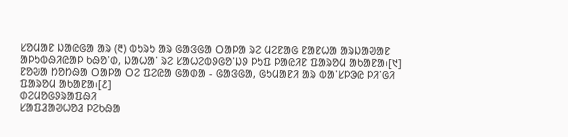ᱥᱚᱢᱟᱱ ᱡᱟᱭᱜᱟ ᱟᱨ (᱓) ᱵᱩᱨᱩ ᱟᱨ ᱜᱟᱝᱜᱟ ᱛᱟᱞᱟ ᱨᱮ ᱢᱮᱱᱟᱜ ᱱᱟᱱᱦᱟ ᱟᱨᱡᱟᱣᱟᱱ ᱟᱞᱩᱵᱷᱤᱭᱟᱞ ᱠᱷᱚᱸᱰ, ᱡᱟᱦᱟᱸ ᱨᱮ ᱥᱟᱦᱮᱵᱽᱜᱚᱸᱡᱽ ᱞᱩᱯ ᱞᱟᱭᱤᱱ ᱯᱟᱨᱚᱢ ᱟᱠᱟᱱᱟ᱾[᱑] ᱱᱚᱶᱟ ᱴᱚᱴᱷᱟ ᱛᱟᱞᱟ ᱛᱮ ᱯᱮᱭᱟ ᱜᱟᱰᱟ - ᱜᱟᱝᱜᱟ, ᱜᱩᱢᱟᱱᱤ ᱟᱨ ᱵᱟᱸᱥᱞᱳᱭ ᱞᱤᱸᱜᱤ ᱯᱟᱨᱚᱢ ᱟᱠᱟᱱᱟ᱾[᱒]
ᱰᱮᱢᱚᱜᱽᱨᱟᱯᱷᱤ
ᱥᱟᱯᱲᱟᱣᱦᱚᱲ ᱞᱮᱠᱷᱟ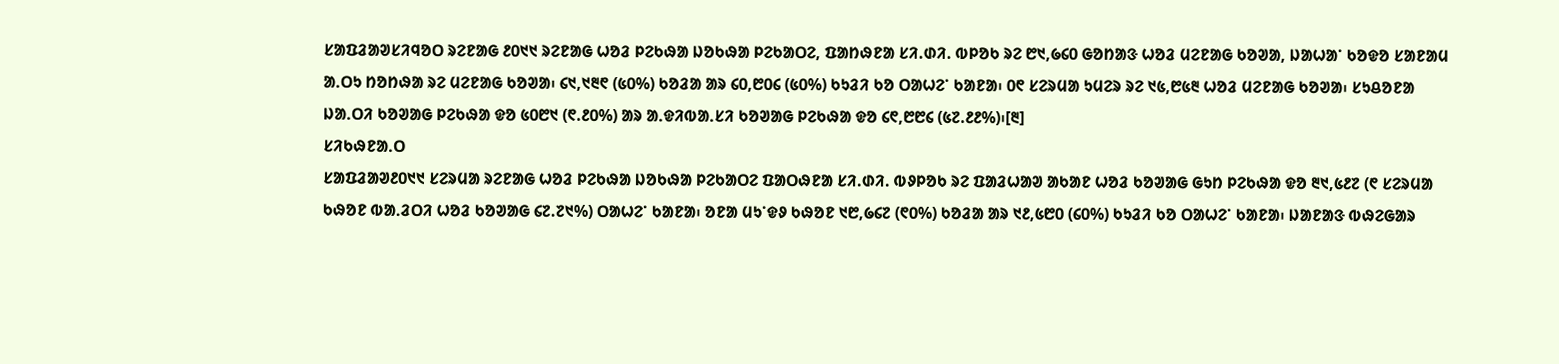ᱥᱟᱯᱲᱟᱣᱥᱤᱧᱚᱛ ᱨᱮᱱᱟᱜ ᱒᱐᱑᱑ ᱨᱮᱱᱟᱜ ᱦᱚᱲ ᱞᱮᱠᱷᱟ ᱡᱚᱠᱷᱟ ᱞᱮᱠᱟᱛᱮ, ᱯᱟᱴᱷᱱᱟ ᱥᱤ.ᱰᱤ. ᱵᱞᱚᱠ ᱨᱮ ᱘᱑,᱙᱔᱐ ᱜᱚᱴᱟᱝ ᱦᱚᱲ ᱢᱮᱱᱟᱜ ᱠᱚᱣᱟ, ᱡᱟᱦᱟᱸ ᱠᱚᱫᱚ ᱥᱟᱱᱟᱢ ᱟᱹᱛᱩ ᱴᱚᱴᱷᱟ ᱨᱮ ᱢᱮᱱᱟᱜ ᱠᱚᱣᱟ᱾ ᱔᱑,᱑᱓᱖ (᱕᱐%) ᱠᱚᱲᱟ ᱟᱨ ᱔᱐,᱘᱐᱔ (᱕᱐%) ᱠᱩᱲᱤ ᱠᱚ ᱛᱟᱦᱮᱸ ᱠᱟᱱᱟ᱾ ᱐᱖ ᱥᱮᱨᱢᱟ ᱩᱢᱮᱨ ᱨᱮ ᱑᱕,᱘᱕᱓ ᱦᱚᱲ ᱢᱮᱱᱟᱜ ᱠᱚᱣᱟ᱾ ᱥᱩᱪᱚᱱᱟ ᱡᱟᱹᱛᱤ ᱠᱚᱣᱟᱜ ᱞᱮᱠᱷᱟ ᱫᱚ ᱕᱐᱘᱑ (᱖.᱒᱐%) ᱟᱨ ᱟᱹᱫᱤᱵᱟᱹᱥᱤ ᱠᱚᱣᱟᱜ ᱞᱮᱠᱷᱟ ᱫᱚ ᱔᱖,᱘᱘᱔ (᱕᱗.᱒᱒%)᱾[᱓]
ᱥᱤᱠᱷᱱᱟᱹᱛ
ᱥᱟᱯᱲᱟᱣ᱒᱐᱑᱑ ᱥᱮᱨᱢᱟ ᱨᱮᱱᱟᱜ ᱦᱚᱲ ᱞᱮᱠᱷᱟ ᱡᱚᱠᱷᱟ ᱞᱮᱠᱟᱛᱮ ᱯᱟᱛᱷᱱᱟ ᱥᱤ.ᱰᱤ. ᱵᱽᱞᱚᱠ ᱨᱮ ᱯᱟᱲᱦᱟᱣ ᱟᱠᱟᱱ ᱦᱚᱲ ᱠᱚᱣᱟᱜ ᱜᱩᱴ ᱞᱮᱠᱷᱟ ᱫᱚ ᱓᱑,᱕᱒᱗ (᱖ ᱥᱮᱨᱢᱟ ᱠᱷᱚᱱ ᱵᱟᱹᱲᱛᱤ ᱦᱚᱲ ᱠᱚᱣᱟᱜ ᱔᱗.᱗᱑%) ᱛᱟᱦᱮᱸ ᱠᱟᱱᱟ᱾ ᱚᱱᱟ ᱢᱩᱸᱫᱽ ᱠᱷᱚᱱ ᱑᱘,᱙᱔᱗ (᱖᱐%) ᱠᱚᱲᱟ ᱟᱨ ᱑᱒,᱕᱘᱐ (᱔᱐%) ᱠᱩᱲᱤ ᱠᱚ ᱛᱟᱦᱮᱸ ᱠᱟᱱᱟ᱾ ᱡᱟᱱᱟᱝ ᱵᱷᱮᱜᱟᱨ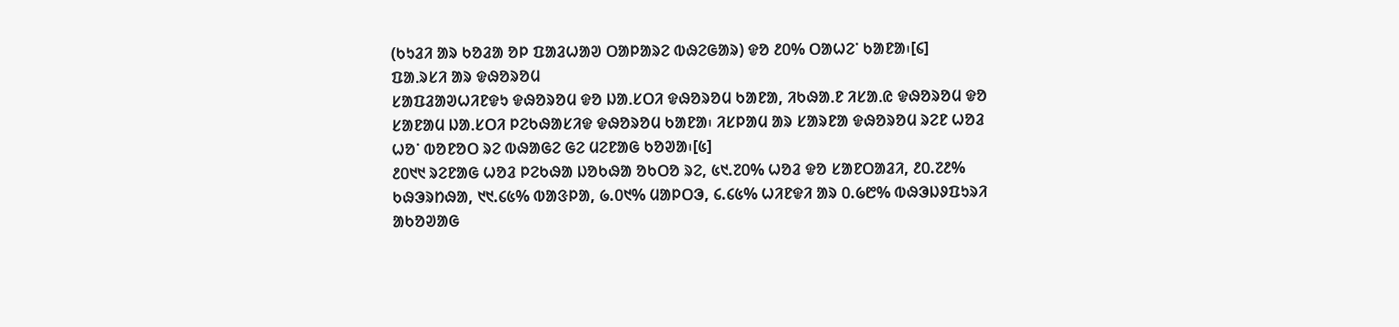(ᱠᱩᱲᱤ ᱟᱨ ᱠᱚᱲᱟ ᱚᱞ ᱯᱟᱲᱦᱟᱣ ᱛᱟᱞᱟᱨᱮ ᱵᱷᱮᱜᱟᱨ) ᱫᱚ ᱒᱐% ᱛᱟᱦᱮᱸ ᱠᱟᱱᱟ᱾[᱔]
ᱯᱟᱹᱨᱥᱤ ᱟᱨ ᱫᱷᱚᱨᱚᱢ
ᱥᱟᱯᱲᱟᱣᱦᱤᱱᱫᱩ ᱫᱷᱚᱨᱚᱢ ᱫᱚ ᱡᱟᱹᱥᱛᱤ ᱫᱷᱚᱨᱚᱢ ᱠᱟᱱᱟ, ᱤᱠᱷᱟᱹᱱ ᱤᱥᱟᱹᱭ ᱫᱷᱚᱨᱚᱢ ᱫᱚ ᱥᱟᱱᱟᱢ ᱡᱟᱹᱥᱛᱤ ᱞᱮᱠᱷᱟᱥᱤᱫ ᱫᱷᱚᱨᱚᱢ ᱠᱟᱱᱟ᱾ ᱤᱥᱞᱟᱢ ᱟᱨ ᱥᱟᱨᱱᱟ ᱫᱷᱚᱨᱚᱢ ᱨᱮᱱ ᱦᱚᱲ ᱦᱚᱸ ᱵᱚᱱᱚᱛ ᱨᱮ ᱵᱷᱟᱜᱮ ᱜᱮ ᱢᱮᱱᱟᱜ ᱠᱚᱣᱟ᱾[᱕]
᱒᱐᱑᱑ ᱨᱮᱱᱟᱜ ᱦᱚᱲ ᱞᱮᱠᱷᱟ ᱡᱚᱠᱷᱟ ᱚᱠᱛᱚ ᱨᱮ, ᱕᱑.᱗᱐% ᱦᱚᱲ ᱫᱚ ᱥᱟᱱᱛᱟᱲᱤ, ᱒᱐.᱗᱒% ᱠᱷᱳᱨᱴᱷᱟ, ᱑᱑.᱔᱕% ᱵᱟᱝᱞᱟ, ᱙.᱐᱑% ᱢᱟᱞᱛᱳ, ᱔.᱔᱕% ᱦᱤᱱᱫᱤ ᱟᱨ ᱐.᱙᱘% ᱵᱷᱳᱡᱽᱯᱩᱨᱤ ᱟᱠᱚᱣᱟᱜ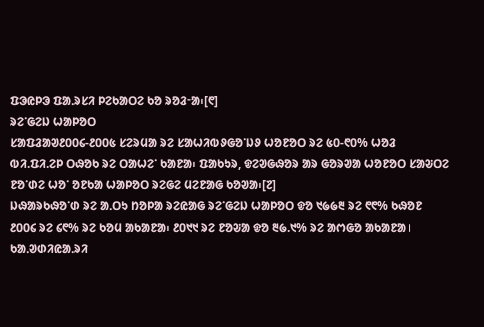ᱯᱳᱭᱞᱳ ᱯᱟᱹᱨᱥᱤ ᱞᱮᱠᱟᱛᱮ ᱠᱚ ᱨᱚᱲᱼᱟ᱾[᱖]
ᱨᱮᱸᱜᱮᱡ ᱦᱟᱞᱚᱛ
ᱥᱟᱯᱲᱟᱣ᱒᱐᱐᱔-᱒᱐᱐᱕ ᱥᱮᱨᱢᱟ ᱨᱮ ᱥᱟᱦᱤᱵᱽᱜᱚᱸᱡᱽ ᱦᱚᱱᱚᱛ ᱨᱮ ᱕᱐-᱖᱐% ᱦᱚᱲ ᱵᱤ.ᱯᱤ.ᱮᱞ ᱛᱷᱚᱠ ᱨᱮ ᱛᱟᱦᱮᱸ ᱠᱟᱱᱟ᱾ ᱯᱟᱠᱩᱨ, ᱫᱮᱣᱜᱷᱚᱨ ᱟᱨ ᱜᱚᱨᱣᱟ ᱦᱚᱱᱚᱛ ᱥᱟᱶᱛᱮ ᱱᱚᱸᱰᱮ ᱦᱚᱸ ᱚᱱᱠᱟ ᱦᱟᱞᱚᱛ ᱨᱮᱜᱮ ᱢᱮᱱᱟᱜ ᱠᱚᱣᱟ᱾[᱗]
ᱡᱷᱟᱨᱠᱷᱚᱸᱰ ᱨᱮ ᱟᱹᱛᱩ ᱴᱚᱞᱟ ᱨᱮᱭᱟᱜ ᱨᱮᱸᱜᱮᱡ ᱦᱟᱞᱚᱛ ᱫᱚ ᱑᱙᱙᱓ ᱨᱮ ᱖᱖% ᱠᱷᱚᱱ ᱒᱐᱐᱔ ᱨᱮ ᱔᱖% ᱨᱮ ᱠᱚᱢ ᱟᱠᱟᱱᱟ᱾ ᱒᱐᱑᱑ ᱨᱮ ᱱᱚᱶᱟ ᱫᱚ ᱓᱙.᱑% ᱨᱮ ᱟᱬᱜᱚ ᱟᱠᱟᱱᱟ।
ᱠᱟᱹᱣᱰᱤᱭᱟᱹᱨᱤ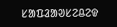ᱥᱟᱯᱲᱟᱣᱥᱮᱪᱮᱫ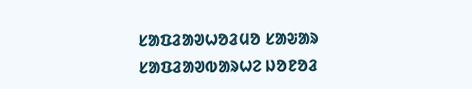ᱥᱟᱯᱲᱟᱣᱦᱚᱲᱢᱚ ᱥᱟᱶᱟᱨ
ᱥᱟᱯᱲᱟᱣᱵᱟᱨᱦᱮ ᱡᱚᱱᱚᱲ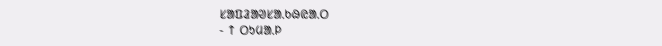ᱥᱟᱯᱲᱟᱣᱥᱟᱹᱠᱷᱭᱟᱹᱛ
- ↑ ᱛᱩᱢᱟᱹᱞ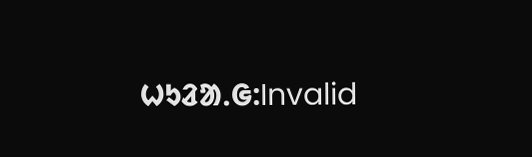ᱦᱩᱲᱟᱹᱜ:Invalid